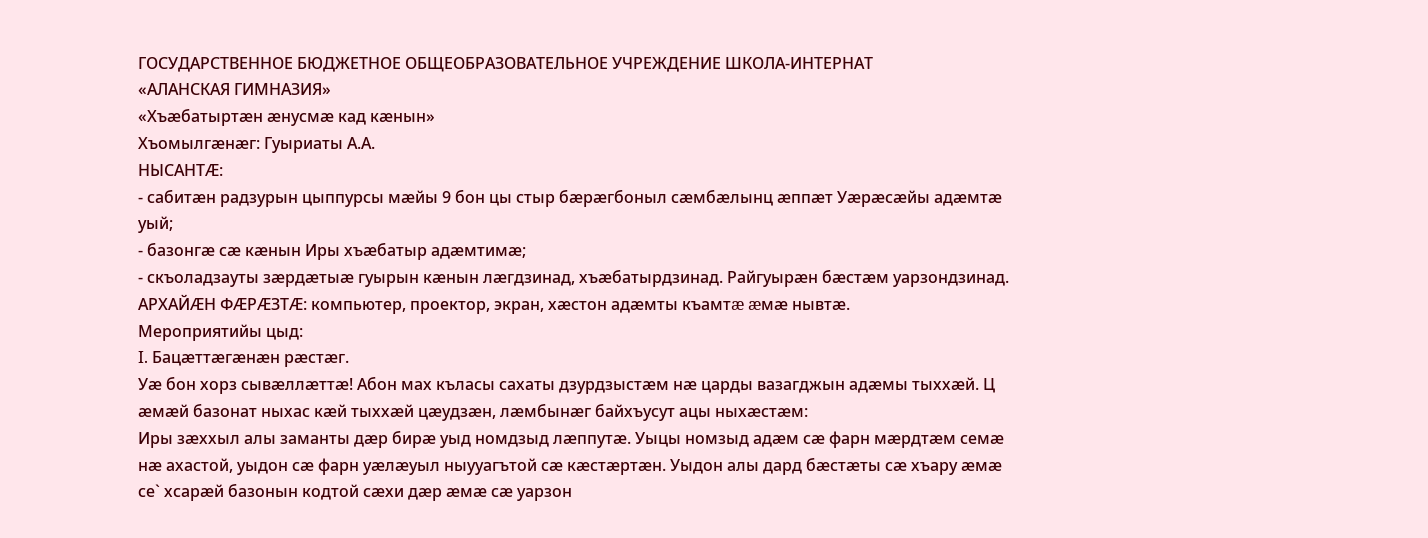ГОСУДАРСТВЕННОЕ БЮДЖЕТНОЕ ОБЩЕОБРАЗОВАТЕЛЬНОЕ УЧРЕЖДЕНИЕ ШКОЛА-ИНТЕРНАТ
«АЛАНСКАЯ ГИМНАЗИЯ»
«Хъæбатыртæн æнусмæ кад кæнын»
Хъомылгæнæг: Гуыриаты А.А.
НЫСАНТÆ:
- сабитæн радзурын цыппурсы мæйы 9 бон цы стыр бæрæгбоныл сæмбæлынц æппæт Уæрæсæйы адæмтæ уый;
- базонгæ сæ кæнын Иры хъæбатыр адæмтимæ;
- скъоладзауты зæрдæтыæ гуырын кæнын лæгдзинад, хъæбатырдзинад. Райгуырæн бæстæм уарзондзинад.
АРХАЙÆН ФÆРÆЗТÆ: компьютер, проектор, экран, хæстон адæмты къамтæ æмæ нывтæ.
Мероприятийы цыд:
I. Бацæттæгæнæн рæстæг.
Уæ бон хорз сывæллæттæ! Абон мах къласы сахаты дзурдзыстæм нæ царды вазагджын адæмы тыххæй. Ц æмæй базонат ныхас кæй тыххæй цæудзæн, лæмбынæг байхъусут ацы ныхæстæм:
Иры зæххыл алы заманты дæр бирæ уыд номдзыд лæппутæ. Уыцы номзыд адæм сæ фарн мæрдтæм семæ нæ ахастой, уыдон сæ фарн уæлæуыл ныууагътой сæ кæстæртæн. Уыдон алы дард бæстæты сæ хъару æмæ се` хсарæй базонын кодтой сæхи дæр æмæ сæ уарзон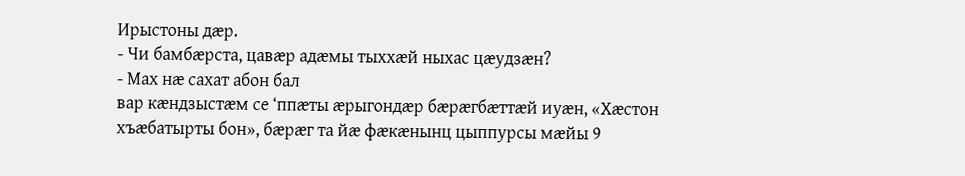Ирыстоны дæр.
- Чи бамбæрста, цавæр адæмы тыххæй ныхас цæудзæн?
- Мах нæ сахат абон бал
вар кæндзыстæм се ‘ппæты æрыгондæр бæрæгбæттæй иуæн, «Хæстон хъæбатырты бон», бæрæг та йæ фæкæнынц цыппурсы мæйы 9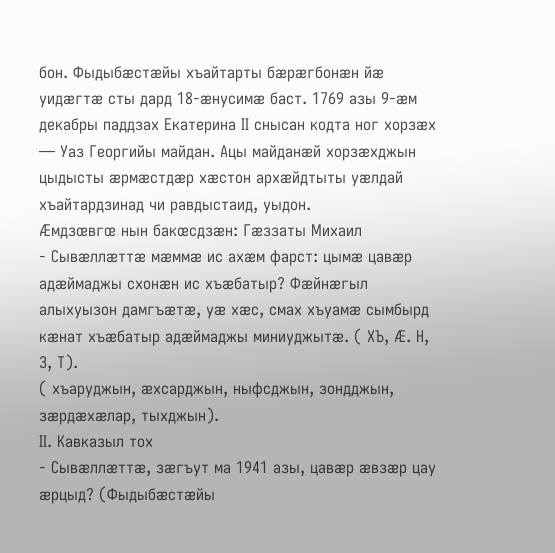бон. Фыдыбæстæйы хъайтарты бæрæгбонæн йæ уидæгтæ сты дард 18-æнусимæ баст. 1769 азы 9-æм декабры паддзах Екатерина II снысан кодта ног хорзæх — Уаз Георгийы майдан. Ацы майданæй хорзæхджын цыдысты æрмæстдæр хæстон архæйдтыты уæлдай хъайтардзинад чи равдыстаид, уыдон.
Æмдзœвгœ нын бакœсдзæн: Гæззаты Михаил
- Сывæллæттæ мæммæ ис ахæм фарст: цымæ цавæр адæймаджы схонæн ис хъæбатыр? Фæйнæгыл алыхуызон дамгъæтæ, уæ хæс, смах хъуамæ сымбырд кæнат хъæбатыр адæймаджы миниуджытæ. ( ХЪ, Æ. Н, З, Т).
( хъаруджын, æхсарджын, ныфсджын, зондджын, зæрдæхæлар, тыхджын).
II. Кавказыл тох
- Сывæллæттæ, зæгъут ма 1941 азы, цавæр æвзæр цау æрцыд? (Фыдыбæстæйы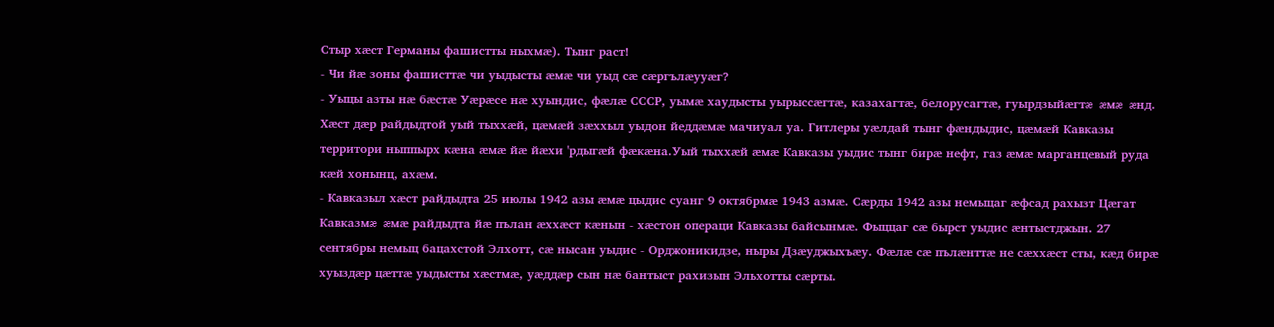Стыр хæст Германы фашистты ныхмæ). Тынг раст!
- Чи йæ зоны фашисттæ чи уыдысты æмæ чи уыд сæ сæргълæууæг?
- Уыцы азты нæ бæстæ Уæрæсе нæ хуындис, фæлæ СССР, уымæ хаудысты уырыссæгтæ, казахагтæ, белорусагтæ, гуырдзыйæгтæ æмæ æнд.
Хæст дæр райдыдтой уый тыххæй, цæмæй зæххыл уыдон йеддæмæ мачиуал уа. Гитлеры уæлдай тынг фæндыдис, цæмæй Кавказы территори ныппырх кæна æмæ йæ йæхи 'рдыгæй фæкæна.Уый тыххæй æмæ Кавказы уыдис тынг бирæ нефт, газ æмæ марганцевый руда кæй хонынц, ахæм.
- Кавказыл хæст райдыдта 25 июлы 1942 азы æмæ цыдис суанг 9 октябрмæ 1943 азмæ. Сæрды 1942 азы немыцаг æфсад рахызт Цæгат Кавказмæ æмæ райдыдта йæ пълан æххæст кæнын - хæстон операци Кавказы байсынмæ. Фыццаг сæ бырст уыдис æнтыстджын. 27 сентябры немыц бацахстой Элхотт, сæ нысан уыдис - Орджоникидзе, ныры Дзæуджыхъæу. Фæлæ сæ пълæнттæ не сæххæст сты, кæд бирæ хуыздæр цæттæ уыдысты хæстмæ, уæддæр сын нæ бантыст рахизын Эльхотты сæрты.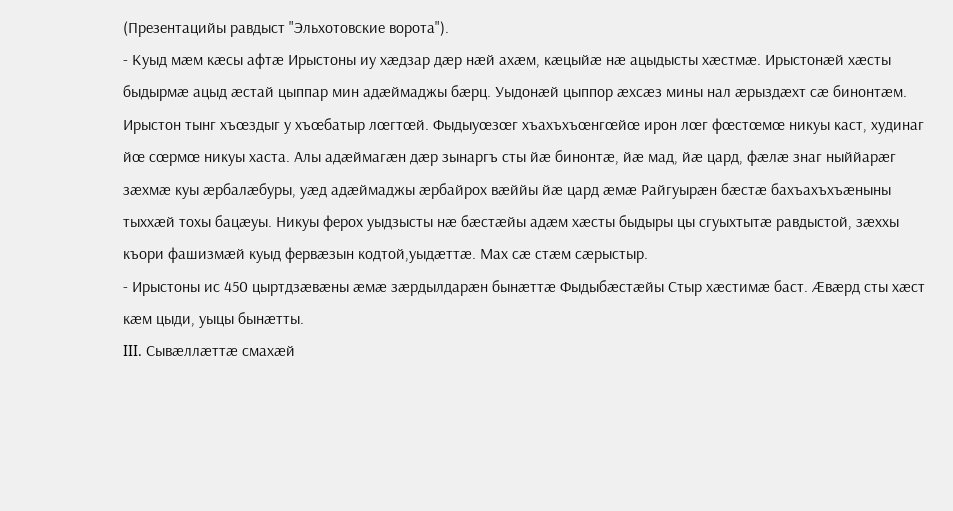(Презентацийы равдыст "Эльхотовские ворота").
- Куыд мæм кæсы афтæ Ирыстоны иу хæдзар дæр нæй ахæм, кæцыйæ нæ ацыдысты хæстмæ. Ирыстонæй хæсты быдырмæ ацыд æстай цыппар мин адæймаджы бæрц. Уыдонæй цыппор æхсæз мины нал æрыздæхт сæ бинонтæм.
Ирыстон тынг хъœздыг у хъœбатыр лœгтœй. Фыдыуœзœг хъахъхъœнгœйœ ирон лœг фœстœмœ никуы каст, худинаг йœ сœрмœ никуы хаста. Алы адæймагæн дæр зынаргъ сты йæ бинонтæ, йæ мад, йæ цард, фæлæ знаг ныййарæг зæхмæ куы æрбалæбуры, уæд адæймаджы æрбайрох вæййы йæ цард æмæ Райгуырæн бæстæ бахъахъхъæныны тыххæй тохы бацæуы. Никуы ферох уыдзысты нæ бæстæйы адæм хæсты быдыры цы сгуыхтытæ равдыстой, зæххы къори фашизмæй куыд фервæзын кодтой,уыдæттæ. Мах сæ стæм сæрыстыр.
- Ирыстоны ис 450 цыртдзæвæны æмæ зæрдылдарæн бынæттæ Фыдыбæстæйы Стыр хæстимæ баст. Æвæрд сты хæст кæм цыди, уыцы бынæтты.
III. Сывæллæттæ смахæй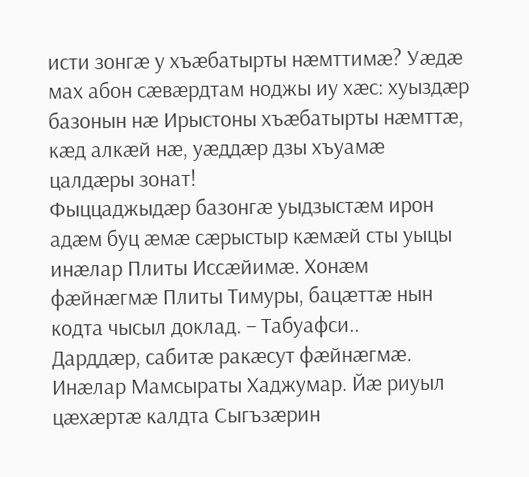исти зонгæ у хъæбатырты нæмттимæ? Уæдæ мах абон сæвæрдтам ноджы иу хæс: хуыздæр базонын нæ Ирыстоны хъæбатырты нæмттæ, кæд алкæй нæ, уæддæр дзы хъуамæ цалдæры зонат!
Фыццаджыдæр базонгæ уыдзыстæм ирон адæм буц æмæ сæрыстыр кæмæй сты уыцы инæлар Плиты Иссæйимæ. Хонæм фæйнæгмæ Плиты Тимуры, бацæттæ нын кодта чысыл доклад. – Табуафси..
Дарддæр, сабитæ ракæсут фæйнæгмæ.
Инæлар Мамсыраты Хаджумар. Йæ риуыл цæхæртæ калдта Сыгъзæрин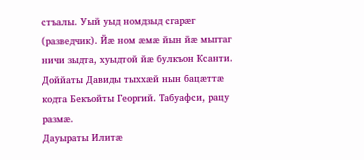стъалы. Уый уыд номдзыд сгарæг (разведчик). Йæ ном æмæ йын йæ мыггаг ничи зыдта, хуыдтой йæ булкъон Ксанти.
Доййаты Давиды тыххæй нын бацæттæ кодта Бекъойты Георгий. Табуафси, рацу размæ.
Дауыраты Илитæ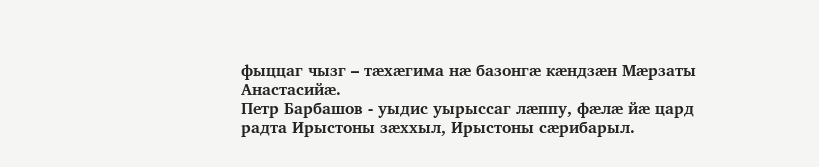фыццаг чызг – тæхæгима нæ базонгæ кæндзæн Мæрзаты Анастасийæ.
Петр Барбашов - уыдис уырыссаг лæппу, фæлæ йæ цард радта Ирыстоны зæххыл, Ирыстоны сæрибарыл.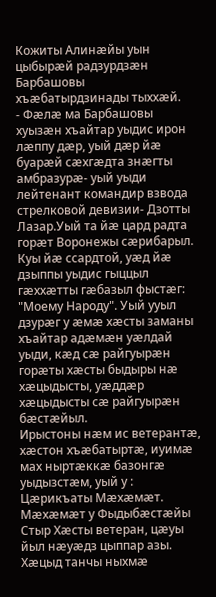Кожиты Алинæйы уын цыбырæй радзурдзæн Барбашовы хъæбатырдзинады тыххæй.
- Фæлæ ма Барбашовы хуызæн хъайтар уыдис ирон лæппу дæр, уый дæр йæ буарæй сæхгæдта знæгты амбразурæ- уый уыди лейтенант командир взвода стрелковой девизии- Дзотты Лазар.Уый та йæ цард радта горæт Воронежы сæрибарыл. Куы йæ ссардтой, уæд йæ дзыппы уыдис гыццыл гæххæтты гæбазыл фыстæг: "Моему Народу". Уый ууыл дзурæг у æмæ хæсты заманы хъайтар адæмæн уæлдай уыди, кæд сæ райгуырæн горæты хæсты быдыры нæ хæцыдысты, уæддæр хæцыдысты сæ райгуырæн бæстæйыл.
Ирыстоны нæм ис ветерантæ, хæстон хъæбатыртæ, иуимæ мах ныртæккæ базонгæ уыдызстæм, уый у : Цæрикъаты Мæхæмæт.
Мæхæмæт у Фыдыбæстæйы Стыр Хæсты ветеран, цæуы йыл нæуæдз цыппар азы. Хæцыд танчы ныхмæ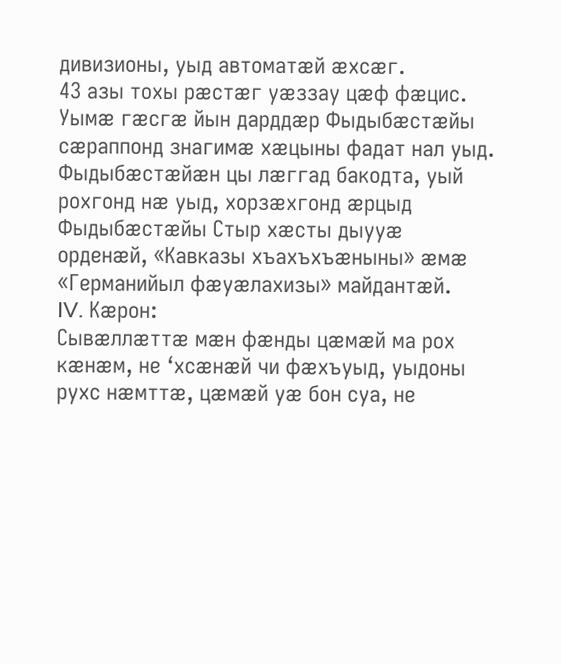дивизионы, уыд автоматæй æхсæг.
43 азы тохы рæстæг уæззау цæф фæцис. Уымæ гæсгæ йын дарддæр Фыдыбæстæйы сæраппонд знагимæ хæцыны фадат нал уыд.
Фыдыбæстæйæн цы лæггад бакодта, уый рохгонд нæ уыд, хорзæхгонд æрцыд Фыдыбæстæйы Стыр хæсты дыууæ орденæй, «Кавказы хъахъхъæныны» æмæ «Германийыл фæуæлахизы» майдантæй.
IV. Кæрон:
Сывæллæттæ мæн фæнды цæмæй ма рох кæнæм, не ‘хсæнæй чи фæхъуыд, уыдоны рухс нæмттæ, цæмæй уæ бон суа, не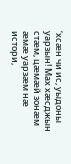ʻхсæн чи ис, уыдоны уарзын! Мах хæсджын стæм, цæмæй зонæм æмæ уарзæм нæ истори,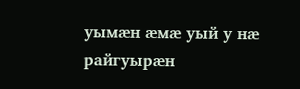уымæн æмæ уый у нæ райгуырæн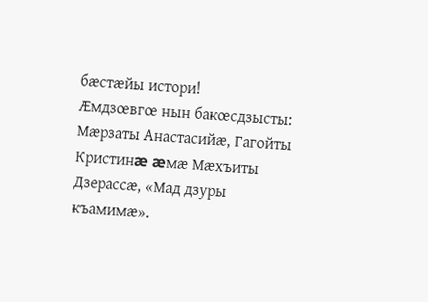бæстæйы истори!
Æмдзœвгœ нын бакœсдзысты: Мæрзаты Анастасийæ, Гагойты Кристинæ æмæ Мæхъиты Дзерассæ, «Мад дзуры къамимæ».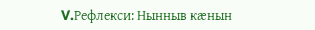V.Рефлекси: Нынныв кæнын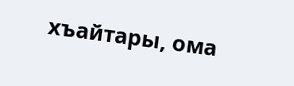хъайтары, ома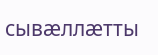сывæллæтты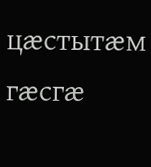цæстытæм гæсгæ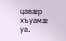цавæр хъуамæ уа.